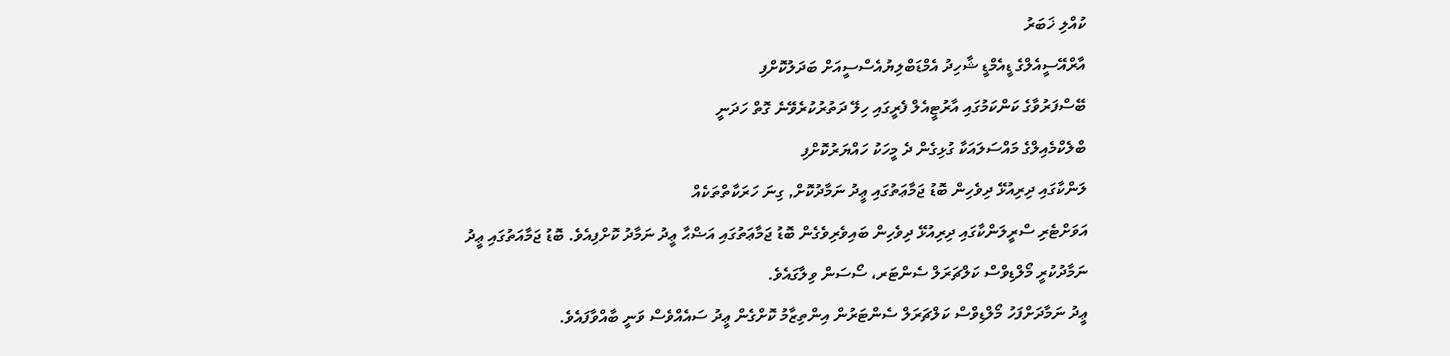ކުއްލި ޚަބަރު
އާރްއޭސީއެލްގެ ޑީއެމްޑީ ޝާހިދު އެމްޑަބްލިޔުއެސްސީއަށް ބަދަލުކޮށްފި
ބޭސްފަރުވާގެ ކަންކަމުގައި އާރުޓީއެލް ފެރީގައި ހިލޭ ދަތުރުކުރެވޭނެ ގޮތް ހަދަނީ
ބްލެކްމެއިލްގެ މައްސަލައަކާ ގުޅިގެން ދެ މީހަކު ހައްޔަރުކޮށްފި
ލަންކާގައި ދިރިއުޅޭ ދިވެހިން ބޮޑު ޖަމާޢަތުގައި ޢީދު ނަމާދުކޮށް, ގިނަ ހަރަކާތްތަކެއް
އަވަށްޓެރި ސްރީލަންކާގައި ދިރިއުޅޭ ދިވެހިން ބައިވެރިވެގެން ބޮޑު ޖަމާޢަތުގައި އަޟްޙާ ޢީދު ނަމާދު ކޮށްފިއެވެ. ބޮޑު ޖަމާއަތުގައި ޢީދު ނަމާދުކުރީ މޯލްޑިވްސް ކަލްޗަރަލް ސެންޓަރ، ސޯސަން ވިލާގައެވެ.
ޢީދު ނަމާދަށްފަހު މޯލްޑިވްސް ކަލްޗަރަލް ސެންޓަރުން އިންތިޒާމު ކޮށްގެން ޢީދު ސައެއްވެސް ވަނީ ބާއްވާފައެވެ.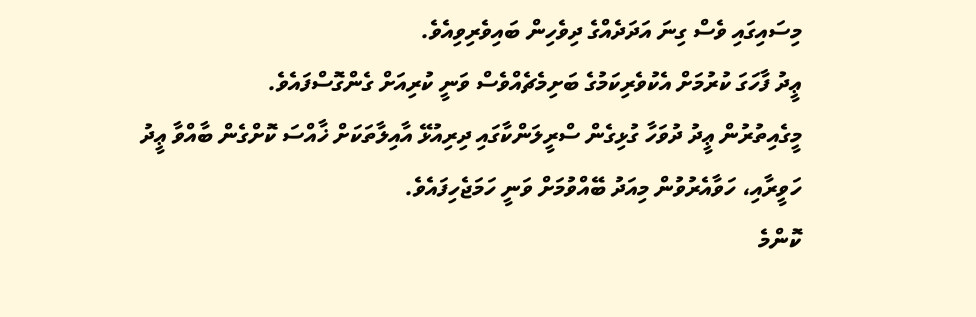މިސައިގައި ވެސް ގިނަ އަދަދެއްގެ ދިވެހިން ބައިވެރިވިއެވެ.
ޢީދު ފާހަގަ ކުރުމަށް އެކުވެރިކަމުގެ ބަށިމެޗެއްވެސް ވަނީ ކުރިއަށް ގެންގޮސްފައެވެ.
މީގެއިތުރުން ޢީދު ދުވަހާ ގުޅިގެން ސްރީލަންކާގައި ދިރިއުޅޭ އާއިލާތަކަށް ޚާއްސަ ކޮށްގެން ބާއްވާ ޢީދު ހަވީރާއި، ހަވާއެރުވުން މިއަދު ބޭއްވުމަށް ވަނީ ހަމަޖެހިފައެވެ.
ކޮންމެ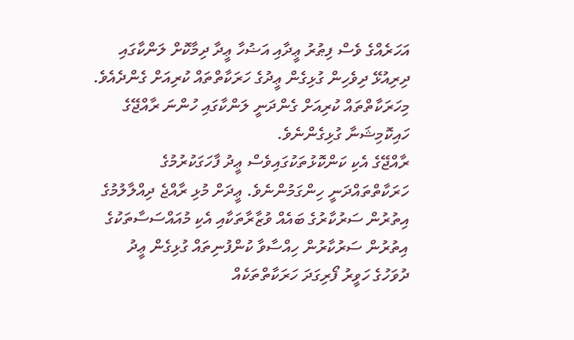އަހަރެއްގެ ވެސް ފިޠުރު ޢީދާއި އަޟުހާ ޢީދާ ދިމާކޮށް ލަންކާގައި ދިރިއުޅޭ ދިވެހިން ގުޅިގެން ޢީދުގެ ހަރަކާތްތައް ކުރިއަށް ގެންދެއެވެ. މިހަރަކާތްތައް ކުރިއަށް ގެންދަނީ ލަންކާގައި ހުންނަ ރާއްޖޭގެ ހައިކޮމިޝަނާ ގުޅިގެންނެވެ.
ރާއްޖޭގެ އެކި ކަންކޮޅުތަކުގައިވެސް ޢީދު ފާހަގަކުރުމުގެ ހަރަކާތްތައްދަނީ ހިންގަމުންނެވެ. ޢީދަށް މުޅި ރާއްޖެ ދިއްލާލުމުގެ އިތުރުން ސަރުކާރުގެ ބައެއް ވުޒާރާތަކާއި އެކި މުއައްސަސާތަކުގެ އިތުރުން ސަރުކާރުން ހިއްސާވާ ކުންފުނިތައް ގުޅިގެން ޢީދު ދުވަހުގެ ހަވީރު ފޯރިގަދަ ހަރަކާތްތަކެއް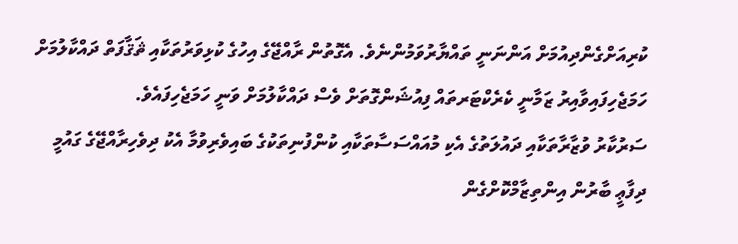ކުރިއަށްގެންދިއުމަށް އަންނަނީ ތައްޔާރުވަމުންނެވެ. އެގޮތުން ރާއްޖޭގެ އިހުގެ ކުޅިވަރުތަކާއި ޘަޤާފަތް ދައްކާލުމަށް ހަމަޖެހިފައިވާއިރު ޒަމާނީ ކެރެކްޓަރތައް ފިއުޝަންގޮތަށް ވެސް ދައްކާލުމަށް ވަނީ ހަމަޖެހިފައެވެ.
ސަރުކާރު ވުޒާރާތަކާއި ދައުލަތުގެ އެކި މުއައްސަސާތަކާއި ކުންފުނިތަކުގެ ބައިވެރިވުމާ އެކު ދިވެހިރާއްޖޭގެ ގައުމީ ދިފާޢީ ބާރުން އިންތިޒާމްކޮށްގެން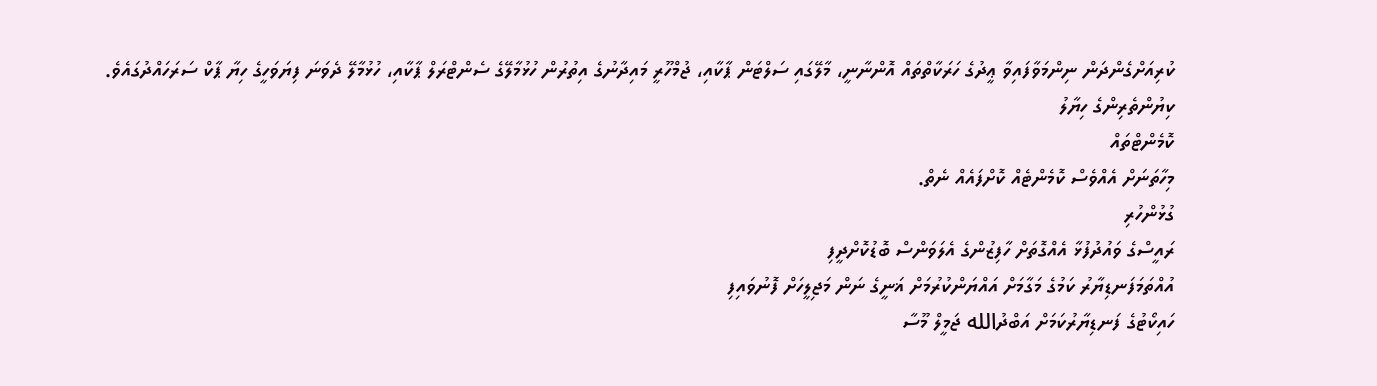ކުރިއަށްގެންދަން ނިންމަވާފައިވާ ޢީދުގެ ހަރަކާތްތައް އޮންނާނީ، މާލޭގައި ސަލްޓަން ޕާކާއި، ޖުމްހޫރީ މައިދާނުގެ އިތުރުން ހުޅުމާލޭގެ ސެންޓްރަލް ޕާކާއި، ހުޅުމާލޭ ދެވަނަ ފިޔަވަހީގެ ހިޔާ ޕާކް ސަރަހައްދުގައެވެ.
ކިޔުންތެރިންގެ ހިޔާލު
ކޮމެންޓްތައް
މިހާތަނަށް އެއްވެސް ކޮމެންޓެއް ކޮށްފައެއް ނެތް.
ގުޅުންހުރި
ރައީސްގެ ވައުދުފުޅާ އެއްގޮތަށް ހާފިޒުންގެ އެލަވަންސް ބޮޑުކޮށްދީފި
އުއްތަމަފަނޑިޔާރު ކަމުގެ މަގާމަށް އައްޔަންކުރުމަށް ޣަނީގެ ނަން މަޖިލީހަށް ފޮނުވައިފި
ހައިކޯޓުގެ ފަނޑިޔާރުކަމަށް އަބްދުالله ޖަމީލް މޫސާ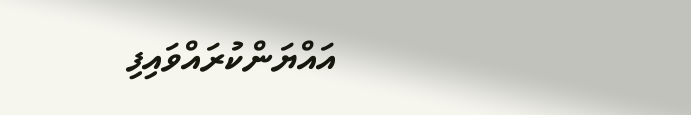އައްޔަންކުރައްވައިފި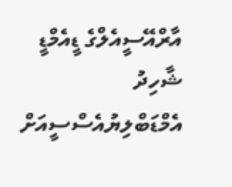އާރްއޭސީއެލްގެ ޑީއެމްޑީ ޝާހިދު އެމްޑަބްލިޔުއެސްސީއަށް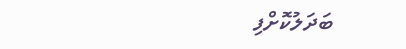ބަދަލުކޮށްފި